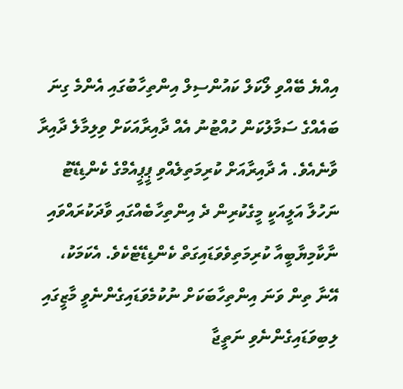އިއްޔެ ބޭއްވި ލޯކަލް ކައުންސިލް އިންތިހާބުގައި އެންމެ ގިނަ ބައެއްގެ ސަމާލުކަން ހުއްޓުނު އެއް ދާއިރާއަކަށް ވިލިމާލެ ދާއިރާ ވާނެއެވެ. އެ ދާއިރާއަށް ކުރިމަތިލެއްވި ޕީޕީއެމްގެ ކެންޑިޑޭޓު ނަހުލާ އަލީއަކީ މީގެކުރިން ދެ އިންތިހާބެއްގައި ވާދަކުރައްވައި ނާކާމިޔާބީއާ ކުރިމަތިވެވަޑައިގަތް ކެންޑިޑޭޓެކެވެ. އެކަމަކު، އޭނާ ތިން ވަނަ އިންތިހާބަކަށް ނުކުމެވަޑައިގެންނެވީ މާޒީގައި ލިބިވަޑައިގެންނެވި ނަތީޖާ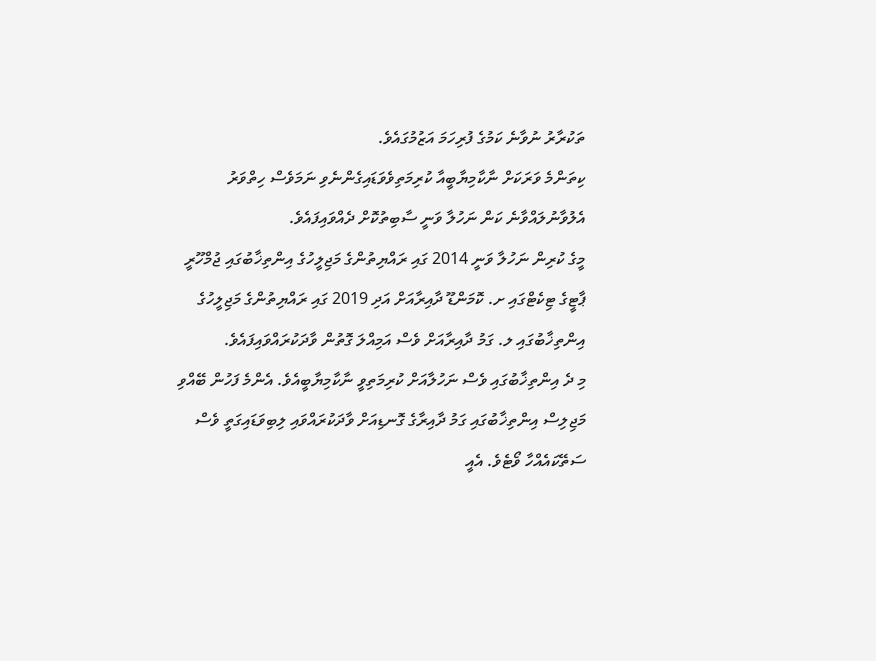ތަކުރާރު ނުވާނެ ކަމުގެ ފުރިހަމަ އަޒުމުގައެވެ.
ކިތަންމެ ވަރަކަށް ނާކާމިޔާބީއާ ކުރިމަތިވެވަޑައިގެންނެވި ނަމަވެސް ހިތްވަރު އެލުވާނުލައްވާނެ ކަން ނަހުލާ ވަނީ ސާބިތުކޮށް ދެއްވައިފައެވެ.
މީގެ ކުރިން ނަހުލާ ވަނީ 2014 ގައި ރައްޔިތުންގެ މަޖިލީހުގެ އިންތިޚާބުގައި ޖުމްހޫރީ ޕާޓީގެ ޓިކެޓްގައި ށ. ކޮމަންޑޫ ދާއިރާއަށް އަދި 2019 ގައި ރައްޔިތުންގެ މަޖިލީހުގެ އިންތިޚާބުގައި ލ. ގަމު ދާއިރާއަށް ވެސް އަމިއްލަ ގޮތުން ވާދަކުރައްވައިފައެވެ.
މި ދެ އިންތިޚާބުގައި ވެސް ނަހުލާއަށް ކުރިމަތިވީ ނާކާމިޔާބީއެވެ. އެންމެ ފަހުން ބޭއްވި މަޖިލިސް އިންތިޚާބުގައި ގަމު ދާއިރާގެ ގޮނޑިއަށް ވާދަކުރައްވައި ލިބިވަޑައިގަތީ ވެސް ސަތޭކައެއްހާ ވޯޓެވެ. އެއީ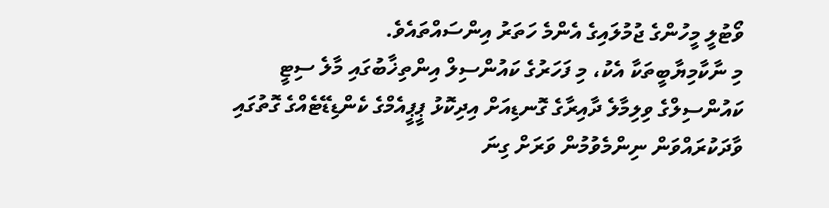ވޯޓުލީ މީހުންގެ ޖުމުލައިގެ އެންމެ ހަތަރު އިންސައްތައެވެ.
މި ނާކާމިޔާބީތަކާ އެކު، މި ފަހަރުގެ ކައުންސިލް އިންތިޚާބުގައި މާލެ ސިޓީ ކައުންސިލްގެ ވިލިމާލެ ދާއިރާގެ ގޮނޑިއަށް އިދިކޮޅު ޕީޕީއެމްގެ ކެންޑިޑޭޓެއްގެ ގޮތުގައި ވާދަކުރައްވަން ނިންމެވުމުން ވަރަށް ގިނަ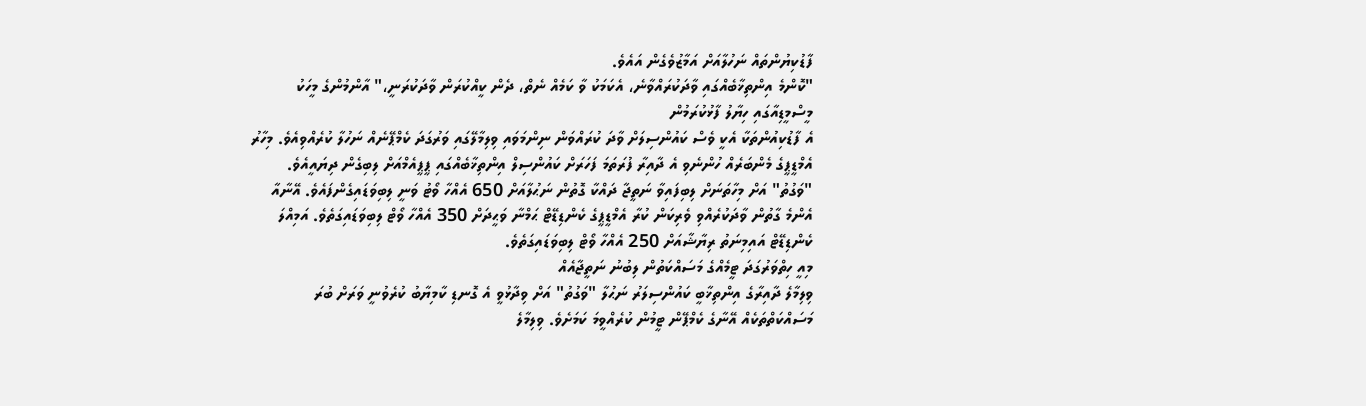ފާޑުކިޔުންތައް ނަހުލާއަށް އަމާޒުވެގެން އައެވެ.
"ކޮންމެ އިންތިޚާބެއްގައި ވާދަކުރައްވާނެ، އެކަމަކު ވާ ކަމެއް ނެތް، ދެން ކީއްކުރަން ވާދަކުރަނީ،" އާންމުންގެ މީހަކު މީސްމީޑިއާގައި ހިޔާލު ފާޅުކުރަމުން
އެ ފާޑުކިއުންތަކާ އެކީ ވެސް ކައުންސިލަށް ވާދަ ކުރައްވަން ނިންމަވައި ވިލިމާލޭގައި ވަރުގަދަ ކެމްޕޭނެއް ނަހުލާ ކުރެއްވިއެވެ. މިހާރު އެމްޑީޕީގެ މެންބަރެއް ހުންނެވި އެ ދާއިރާ ފުރަތަމަ ފަހަރަށް ކައުންސިލް އިންތިޚާބެއްގައި ޕީޕީއެމްއަށް ލިބިގެން ދިޔައީއެވެ.
"ވަގުތު" އަށް މިހާތަނަށް ލިބިފައިވާ ނަތީޖާ ދައްކާ ގޮތުން ނަޙުލާއަށް 650 އެއްހާ ވޯޓު ވަނީ ލިބިވަޑައިގެންފައެވެ. އޭނާއާ އެންމެ ގާތުން ވާދަކުރެއްވި ވެރިކަން ކުރާ އެމްޑީޕީގެ ކެންޑިޑޭޓް ޙަމްނާ ވަޙީދަށް 350 އެއްހާ ވޯޓް ލިބިވަޑައިގަތެވެ. އަމިއްލަ ކެންޑިޑޭޓް އައިމިނަތު ރިޔާޝާއަށް 250 އެއްހާ ވޯޓް ލިބިވަޑައިގަތެވެ.
މިއީ ހިތްވަރުގަދަ ޓީމެއްގެ މަސައްކަތުން ލިބުނު ނަތީޖާއެއް
ވިލިމާލެ ދާއިރާގެ އިންތިޚާބީ ކައުންސިލަރު ނަޙުލާ "ވަގުތު" އަށް ވިދާޅުވީ އެ ގޮނޑި ކާމިޔާބު ކުރެވުނީ ވަރަށް ބުރަ މަސައްކަތްތަކެއް އޭނާގެ ކެމްޕޭން ޓީމުން ކުރެއްވީމަ ކަމަށެވެ. ވިލިމާލެ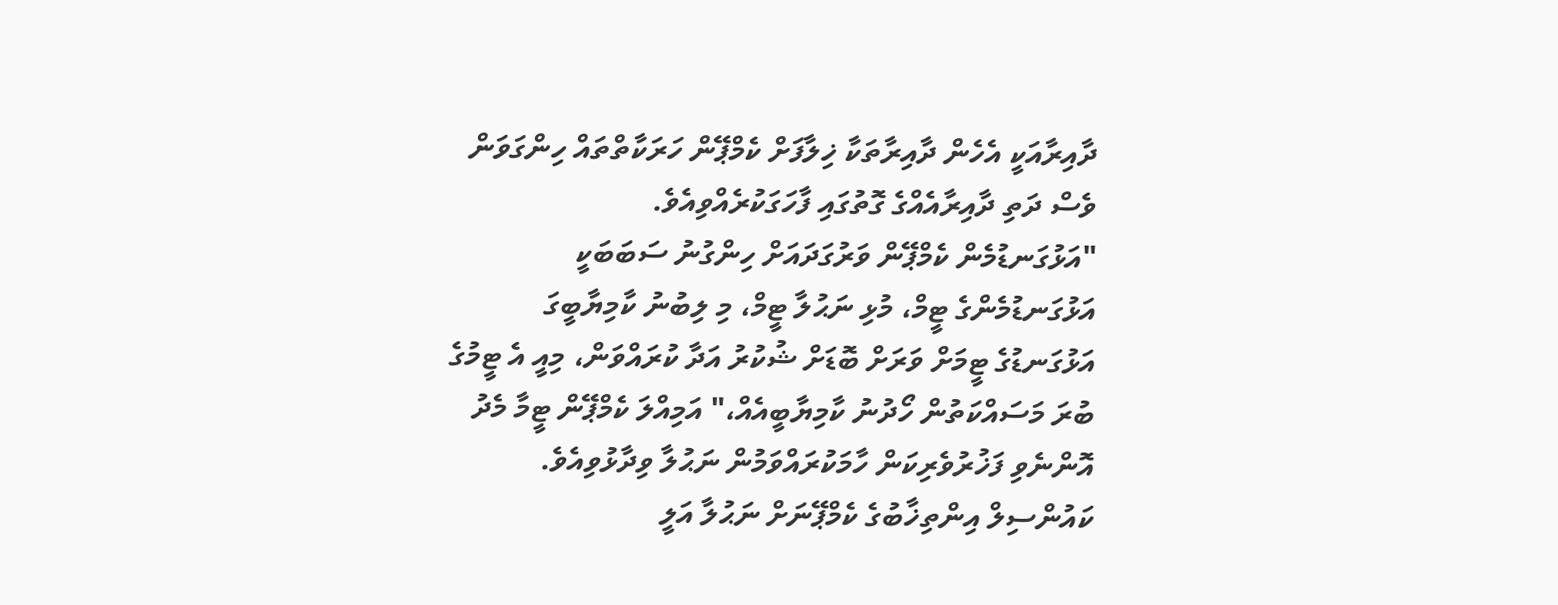ދާއިރާއަކީ އެހެން ދާއިރާތަކާ ޚިލާފަށް ކެމްޕޭން ހަރަކާތްތައް ހިންގަވަން ވެސް ދަތި ދާއިރާއެއްގެ ގޮތުގައި ފާހަގަކުރެއްވިއެވެ.
"އަޅުގަނޑުމެން ކެމްޕޭން ވަރުގަދައަށް ހިންގުނު ސަބަބަކީ އަޅުގަނޑުމެންގެ ޓީމް، މުޅި ނަޙުލާ ޓީމް، މި ލިބުނު ކާމިޔާބީގަ އަޅުގަނޑުގެ ޓީމަށް ވަރަށް ބޮޑަށް ޝުކުރު އަދާ ކުރައްވަން، މިއީ އެ ޓީމުގެ ބުރަ މަސައްކަތުން ހޯދުނު ކާމިޔާބީއެއް،" އަމިއްލަ ކެމްޕޭން ޓީމާ މެދު އޮންނެވި ފަޚުރުވެރިކަން ހާމަކުރައްވަމުން ނަޙުލާ ވިދާޅުވިއެވެ.
ކައުންސިލް އިންތިޚާބުގެ ކެމްޕޭނަށް ނަޙުލާ އަލީ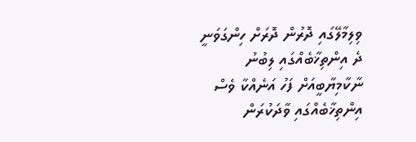ވިލިމާލޭގައި ދޮރުން ދޮރަށް ހިންގަވަނީ
ދެ އިންތިޚާބެއްގައި ލިބުނު ނާކާމިޔާބީއަށް ފަހު އަނެއްކާ ވެސް އިންތިޚާބެއްގައި ވާދަކުރަން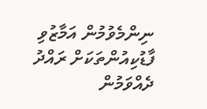ނިންމެވުމުން އަމާޒުވި ފާޑުކިއުންތަކަށް ރައްދު ދެއްވަމުން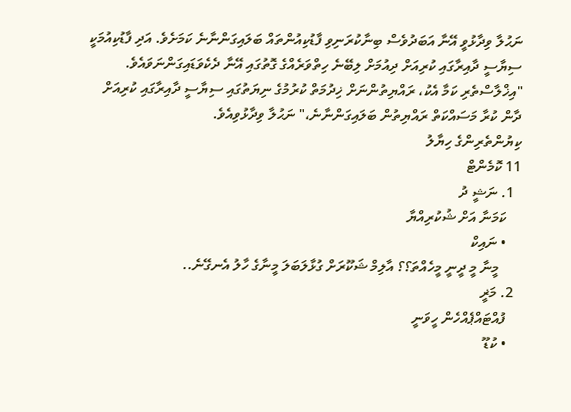ނަޙުލާ ވިދާޅުވީ އޭނާ އަބަދުވެސް ބިނާކުރަނިވި ފާޑުކިއުންތައް ބަލައިގަންނާނެ ކަމަށެވެ. އަދި ފާޑުކިއުމަކީ ސިޔާސީ ދާއިރާގައި ކުރިއަށް ދިއުމަށް ލިބޭނެ ހިތްވަރެއްގެ ގޮތުގައި އޭނާ ދެކެވަޑައިގަންނަވައެވެ.
"އިޚްލާސްތެރި ކަމާ އެކު، ރައްޔިތުންނަށް ޚިދުމަތް ކުރުމުގެ ނިޔަތުގައި ސިޔާސީ ދާއިރާގައި ކުރިއަށް ދާން ކުރާ މަސައްކަތް ރައްޔިތުން ބަލައިގަންނާނެ،" ނަޙުލާ ވިދާޅުވިއެވެ.
ކިޔުންތެރިންގެ ހިޔާލު
11 ކޮމެންޓް
  1. ނަޝީ ދު
    ކަމަނާ އަށް ޝުކުރިއްޔާ
    • ނައިކް
      މީނާ މީ ދީނީ މީހެއްތަ؟؟ އާލިމް ޝަކޫރަށް ގުޅާލަބަލަ މީނާގެ ހާލު އެނގޭނެ..
  2. މަޜީ
    ފުއްޓައްޕެއްހެން ހީވަނީ
    • ކުޑޫ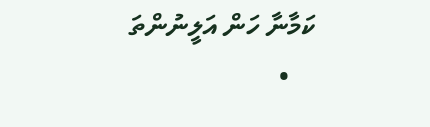ކަމާނާ ހަން އަލީނުންތަ
    •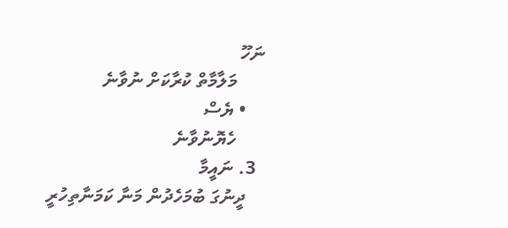ނަހޫ
      މަލާމާތް ކުރާކަށް ނުވާނެ
    • ޔެސް
      ހެޔޮނުވާނެ
  3. ނައީމާ
    ދީނުގަ ބުމަހެދުން މަނާ ކަމަނާތިހުރީ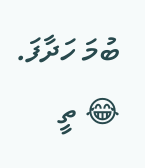ބުމަ ހަދާފަ. 😂 ތީ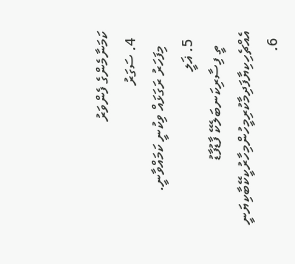ކަމަނާމެންގެ ފެންވަރު
  4. ސަގަރު
    މިފަހަރު ރަގަޅައް ވިކުނީ ކަމައްވާނީ.
  5. ޣަލީ
    ތީ ފިސާރިކަނބަލެކޭ ފާޑުފާޑު އެއްޗެހިކިޔާފަދިމާކުރިމީހުންމިހާރުކީކޭބާކިޔަނީ
  6.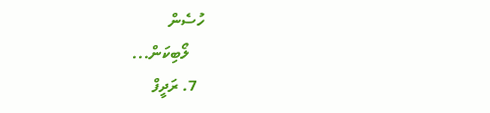ހުސެން
    ލޯބިކަން...
  7. ރަދީފް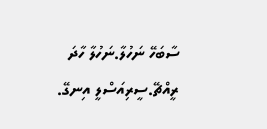ސާބަހޭ ނަހުލާ.ނަހުލާ ހާދަ ރީއްޗޭ.ސީރިއަސްލީ އިނގޭ.